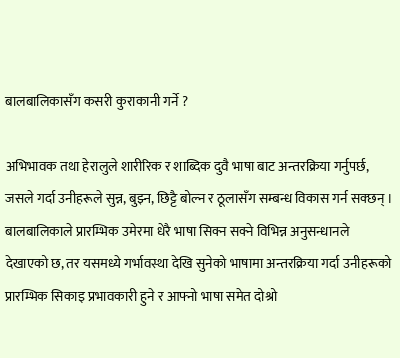बालबालिकासँग कसरी कुराकानी गर्ने ?

अभिभावक तथा हेरालुले शारीरिक र शाब्दिक दुवै भाषा बाट अन्तरक्रिया गर्नुपर्छ, जसले गर्दा उनीहरूले सुन्न, बुझ्न, छिट्टै बोल्न र ठूलासँग सम्बन्ध विकास गर्न सक्छन् । बालबालिकाले प्रारम्भिक उमेरमा धेरै भाषा सिक्न सक्ने विभिन्न अनुसन्धानले देखाएको छ, तर यसमध्ये गर्भावस्था देखि सुनेको भाषामा अन्तरक्रिया गर्दा उनीहरूको प्रारम्भिक सिकाइ प्रभावकारी हुने र आफ्नो भाषा समेत दोश्रो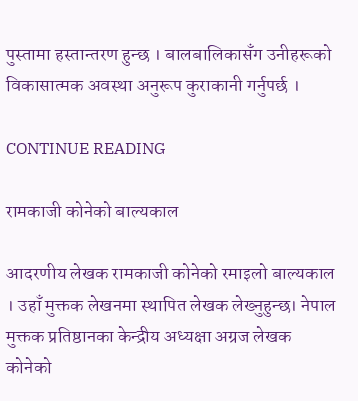पुस्तामा हस्तान्तरण हुन्छ । बालबालिकासँग उनीहरूको विकासात्मक अवस्था अनुरूप कुराकानी गर्नुपर्छ ।

CONTINUE READING

रामकाजी कोनेको बाल्यकाल

आदरणीय लेखक रामकाजी कोनेको रमाइलो बाल्यकाल । उहाँ मुक्तक लेखनमा स्थापित लेखक लेख्नुहुन्छ। नेपाल मुक्तक प्रतिष्ठानका केन्द्रीय अध्यक्षा अग्रज लेखक कोनेको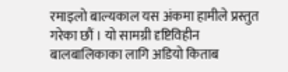रमाइलो बाल्यकाल यस अंकमा हामीले प्रस्तुत गरेका छौं । यो सामग्री दृष्टिविहीन बालबालिकाका लागि अडियो किताब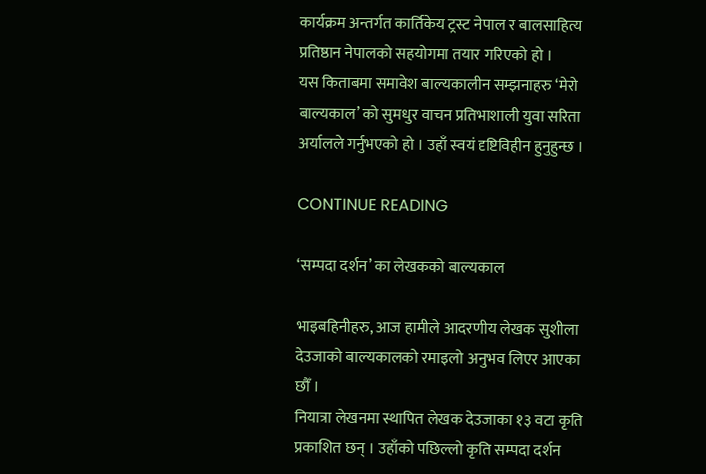कार्यक्रम अन्तर्गत कार्तिकेय ट्रस्ट नेपाल र बालसाहित्य प्रतिष्ठान नेपालको सहयोगमा तयार गरिएको हो ।
यस किताबमा समावेश बाल्यकालीन सम्झनाहरु ‘मेरो बाल्यकाल’ को सुमधुर वाचन प्रतिभाशाली युवा सरिता अर्यालले गर्नुभएको हो । उहाँ स्वयं दृष्टिविहीन हुनुहुन्छ ।

CONTINUE READING

‘सम्पदा दर्शन’ का लेखकको बाल्यकाल

भाइबहिनीहरु, आज हामीले आदरणीय लेखक सुशीला देउजाको बाल्यकालको रमाइलो अनुभव लिएर आएका छौँ ।
नियात्रा लेखनमा स्थापित लेखक देउजाका १३ वटा कृति प्रकाशित छन् । उहाँको पछिल्लो कृति सम्पदा दर्शन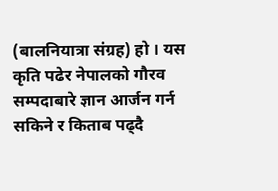(बालनियात्रा संग्रह) हो । यस कृति पढेर नेपालको गौरव सम्पदाबारे ज्ञान आर्जन गर्न सकिने र किताब पढ्दै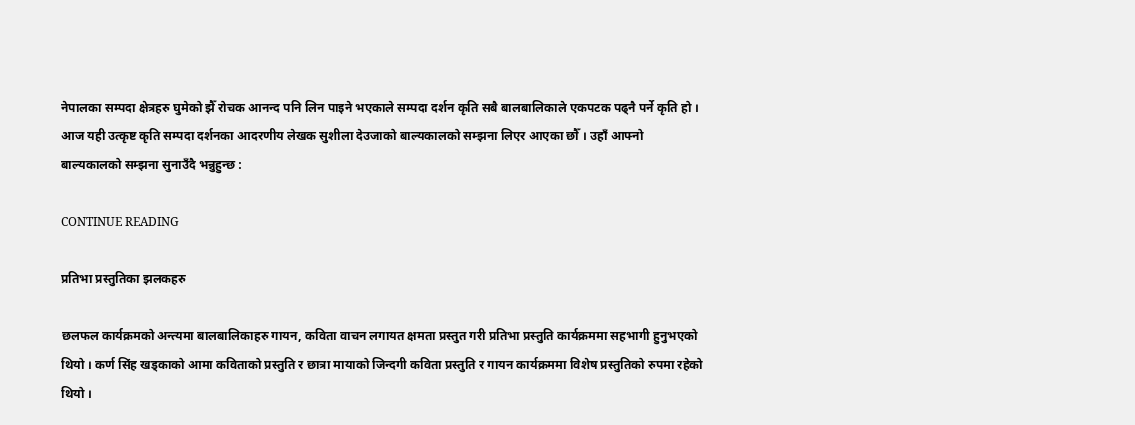नेपालका सम्पदा क्षेत्रहरु घुमेको झैँ रोचक आनन्द पनि लिन पाइने भएकाले सम्पदा दर्शन कृति सबै बालबालिकाले एकपटक पढ्नै पर्ने कृति हो ।
आज यही उत्कृष्ट कृति सम्पदा दर्शनका आदरणीय लेखक सुशीला देउजाको बाल्यकालको सम्झना लिएर आएका छौँ । उहाँ आफ्नो बाल्यकालको सम्झना सुनाउँदै भन्नुहुन्छ :

CONTINUE READING

प्रतिभा प्रस्तुतिका झलकहरु

छलफल कार्यक्रमको अन्त्यमा बालबालिकाहरु गायन, कविता वाचन लगायत क्षमता प्रस्तुत गरी प्रतिभा प्रस्तुति कार्यक्रममा सहभागी हुनुभएको थियो । कर्ण सिंह खड्काको आमा कविताको प्रस्तुति र छात्रा मायाको जिन्दगी कविता प्रस्तुति र गायन कार्यक्रममा विशेष प्रस्तुतिको रुपमा रहेको थियो ।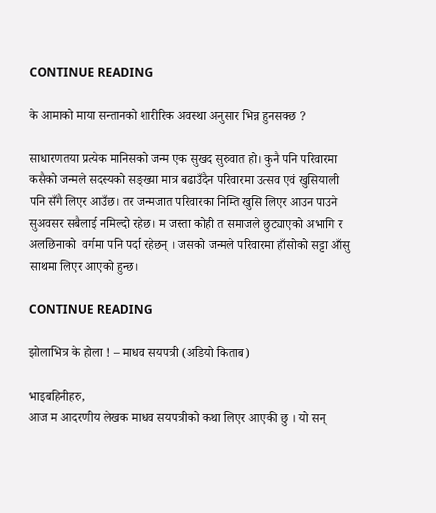CONTINUE READING

के आमाको माया सन्तानको शारीरिक अवस्था अनुसार भिन्न हुनसक्छ ?

साधारणतया प्रत्येक मानिसको जन्म एक सुखद सुरुवात हो। कुनै पनि परिवारमा कसैको जन्मले सदस्यको सङ्ख्या मात्र बढाउँदैन परिवारमा उत्सव एवं खुसियाली पनि सँगै लिएर आउँछ। तर जन्मजात परिवारका निम्ति खुसि लिएर आउन पाउने सुअवसर सबैलाई नमिल्दो रहेछ। म जस्ता कोही त समाजले छुट्याएको अभागि र अलछिनाको  वर्गमा पनि पर्दा रहेछन् । जसको जन्मले परिवारमा हाँसोको सट्टा आँसु साथमा लिएर आएको हुन्छ।

CONTINUE READING

झोलाभित्र के होला ! – माधव सयपत्री (अडियो किताब)

भाइबहिनीहरु,
आज म आदरणीय लेखक माधव सयपत्रीको कथा लिएर आएकी छु । यो सन्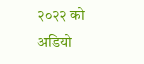२०२२ को अडियो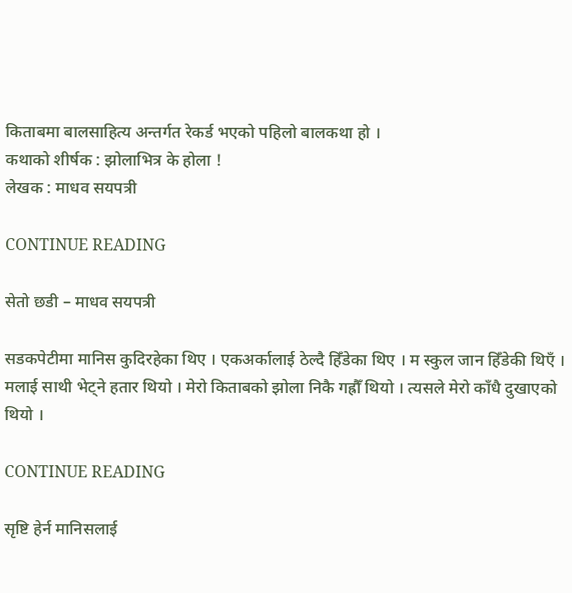किताबमा बालसाहित्य अन्तर्गत रेकर्ड भएको पहिलो बालकथा हो ।
कथाको शीर्षक : झोलाभित्र के होला !
लेखक : माधव सयपत्री

CONTINUE READING

सेतो छडी – माधव सयपत्री

सडकपेटीमा मानिस कुदिरहेका थिए । एकअर्कालाई ठेल्दै हिँडेका थिए । म स्कुल जान हिँडेकी थिएँ । मलाई साथी भेट्ने हतार थियो । मेरो किताबको झोला निकै गह्रौँ थियो । त्यसले मेरो काँधै दुखाएको थियो ।

CONTINUE READING

सृष्टि हेर्न मानिसलाई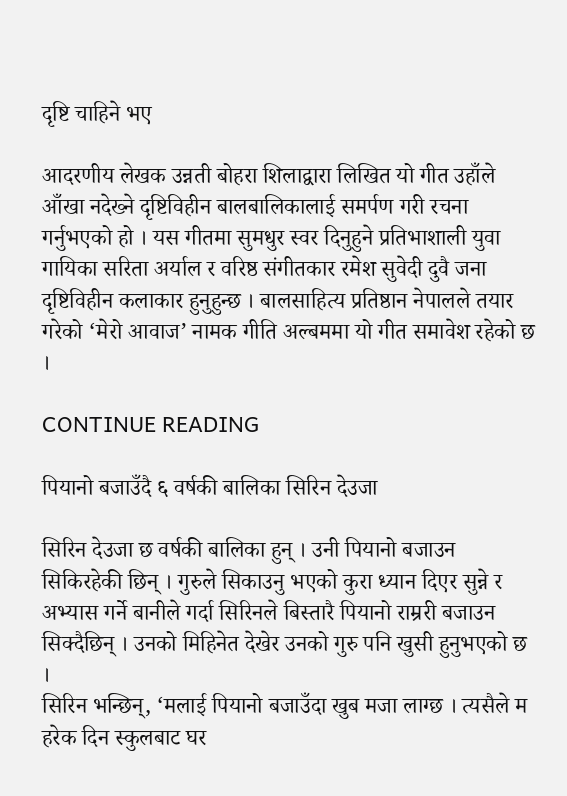दृष्टि चाहिने भए

आदरणीय लेखक उन्नती बोहरा शिलाद्वारा लिखित यो गीत उहाँले आँखा नदेख्ने दृष्टिविहीन बालबालिकालाई समर्पण गरी रचना गर्नुभएको हो । यस गीतमा सुमधुर स्वर दिनुहुने प्रतिभाशाली युवा गायिका सरिता अर्याल र वरिष्ठ संगीतकार रमेश सुवेदी दुवै जना दृष्टिविहीन कलाकार हुनुहुन्छ । बालसाहित्य प्रतिष्ठान नेपालले तयार गरेको ‘मेरो आवाज’ नामक गीति अल्बममा यो गीत समावेश रहेको छ ।

CONTINUE READING

पियानो बजाउँदै ६ वर्षकी बालिका सिरिन देउजा

सिरिन देउजा छ वर्षकी बालिका हुन् । उनी पियानो बजाउन सिकिरहेकी छिन् । गुरुले सिकाउनु भएको कुरा ध्यान दिएर सुन्ने र अभ्यास गर्ने बानीले गर्दा सिरिनले बिस्तारै पियानो राम्ररी बजाउन सिक्दैछिन् । उनको मिहिनेत देखेर उनको गुरु पनि खुसी हुनुभएको छ ।
सिरिन भन्छिन्, ‘मलाई पियानो बजाउँदा खुब मजा लाग्छ । त्यसैले म हरेक दिन स्कुलबाट घर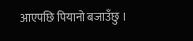आएपछि पियानो बजाउँछु ।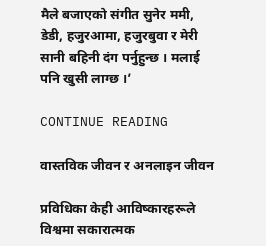मैले बजाएको संगीत सुनेर ममी, डेडी, हजुरआमा, हजुरबुवा र मेरी सानी बहिनी दंग पर्नुहुन्छ । मलाई पनि खुसी लाग्छ ।’

CONTINUE READING

वास्तविक जीवन र अनलाइन जीवन

प्रविधिका केही आविष्कारहरूले विश्वमा सकारात्मक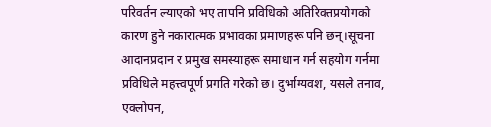परिवर्तन ल्याएको भए तापनि प्रविधिको अतिरिक्तप्रयोगको कारण हुने नकारात्मक प्रभावका प्रमाणहरू पनि छन्।सूचना आदानप्रदान र प्रमुख समस्याहरू समाधान गर्न सहयोग गर्नमा प्रविधिले महत्त्वपूर्ण प्रगति गरेको छ। दुर्भाग्यवश, यसले तनाव, एक्लोपन,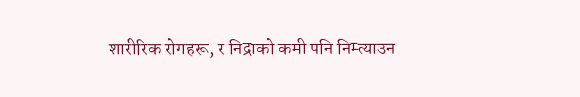शारीरिक रोगहरू, र निद्राको कमी पनि निम्त्याउन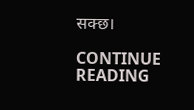सक्छ।

CONTINUE READING